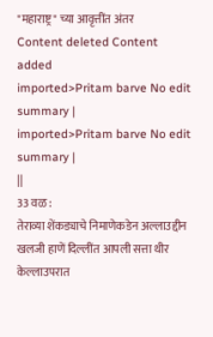"महाराष्ट्र" च्या आवृत्तींत अंतर
Content deleted Content added
imported>Pritam barve No edit summary |
imported>Pritam barve No edit summary |
||
33 वळ :
तेराव्या शेंकड्याचे निमाणेकडेन अल्लाउद्दीन खलजी हाणें दिल्लींत आपली सत्ता थीर केल्लाउपरात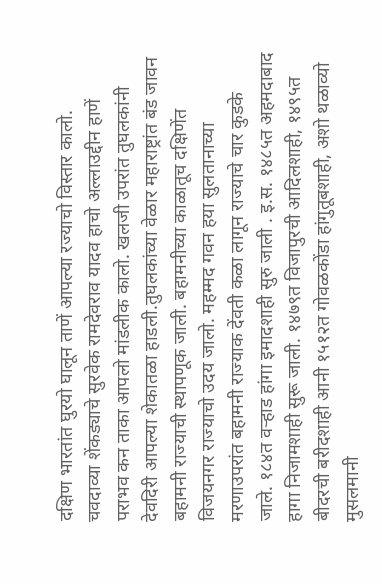दक्षिण भारतांत घुरयो घालून ताणें आपल्या रज्याचो विस्तार कालो. चवदाव्या शेंकड्याचे सुरवेक रामदेवराव यादव हाचो अल्लाउद्दीन हाणें पराभव कन ताका आपलो मांडलीक कालो. खलजी उपरांत तुघलकांनी देवदिरी आपल्या शेकातळा हाडली.तुघलकांच्या वेळार महाराष्ट्रांत बंड जावन बहामनी राज्याची स्थापणूक जाली. बहामनीच्या काळातूच दक्षिणेंत विजयनगर राज्याचो उदय जालो. महम्मद गवन हया सुलतानाच्या मरणाउपरांत बहामनी राज्याक देंवती कळा लागून राज्याचे चार कुडके जाले. १८४त वऱ्हाड हांगा इमादशाही सुरु जाली . इ.स. १४८५त अहमदाबाद हागा निजामशाही सुरू जाली. १४७९त विजापुरची आदिलशाही, १४९५त बीदरची बरीदशाही आनी १५१२त गोवळकोंडा हांगुतूबशाही, अशो थळाव्यो मुसलमानी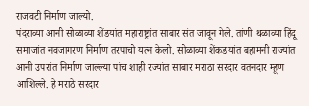राजवटी निर्माण जाल्यो.
पंदराव्या आनी सोळाव्या शेंडयांत महाराष्ट्रांत साबार संत जावून गेले. तांणी थळाव्या हिंदू समाजांत नवजागरण निर्माण तरपाचो यत्न केलो. सोळाव्या शेंकडयांत बहामनी राज्यांत आनी उपरांत निर्माण जाल्ल्या पांच शाही रज्यांत साबार मराठा सरदार वतनदार म्हूण आशिल्ले. हे मराठे सरदार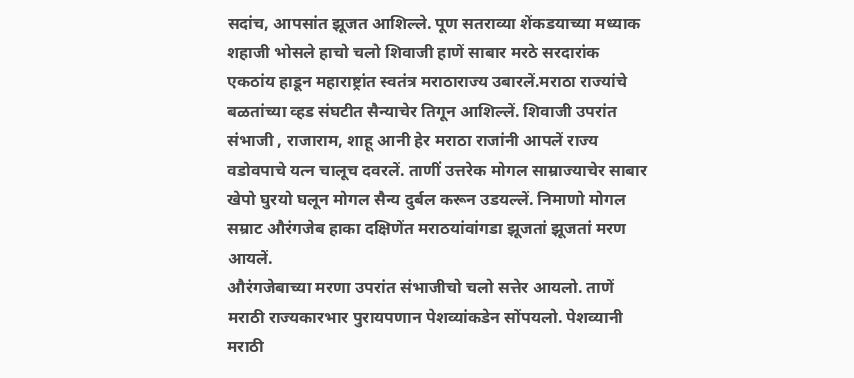सदांच, आपसांत झूजत आशिल्ले. पूण सतराव्या शेंकडयाच्या मध्याक शहाजी भोसले हाचो चलो शिवाजी हाणें साबार मरठे सरदारांक एकठांय हाडून महाराष्ट्रांत स्वतंत्र मराठाराज्य उबारलें.मराठा राज्यांचे बळतांच्या व्हड संघटीत सैन्याचेर तिगून आशिल्लें. शिवाजी उपरांत संभाजी , राजाराम, शाहू आनी हेर मराठा राजांनी आपलें राज्य वडोवपाचे यत्न चालूच दवरलें. ताणीं उत्तरेक मोगल साम्राज्याचेर साबार खेपो घुरयो घलून मोगल सैन्य दुर्बल करून उडयल्लें. निमाणो मोगल सम्राट औरंगजेब हाका दक्षिणेंत मराठयांवांगडा झूजतां झूजतां मरण आयलें.
औरंगजेबाच्या मरणा उपरांत संभाजीचो चलो सत्तेर आयलो. ताणें मराठी राज्यकारभार पुरायपणान पेशव्यांकडेन सोंपयलो. पेशव्यानी मराठी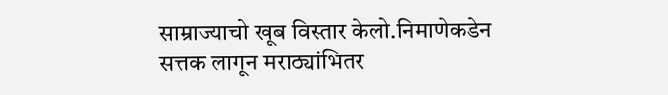साम्राज्याचो खूब विस्तार केलो.निमाणेकडेन सत्तक लागून मराठ्यांभितर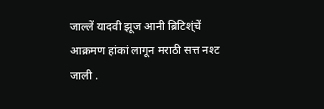जाल्लें यादवी झूज आनी ब्रिटिश्ंचें आक्रमण हांकां लागून मराठी सत्त नश्ट जाली .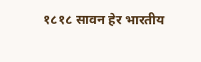१८१८ सावन हेर भारतीय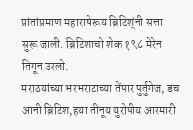प्रांतांप्रमाण महाराषेरूय ब्रिटिश्ंनी सत्ता सुरू जाली. ब्रिटिशाचो शेक १९८ मेरेन तिगून उरलो.
मराठयांच्या भरभराटाच्या तेंपार पुर्तुगेज, डच आनी ब्रिटिश,हया तीनूय युरोपीय आरमारी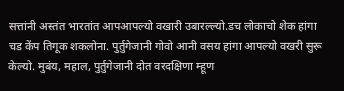सत्तांनी अस्तंत भारतांत आपआपल्यो वखारी उबारल्ल्यो.डच लोकाचो शेक हांगा चड केंप तिगूक शकलोना. पुर्तुगेजानी गोवो आनी वसय हांगा आपल्यो वखरी सुरू केल्यो. मुबंय, महाल, पुर्तुगेजानी दोत वरदक्षिणा म्हूण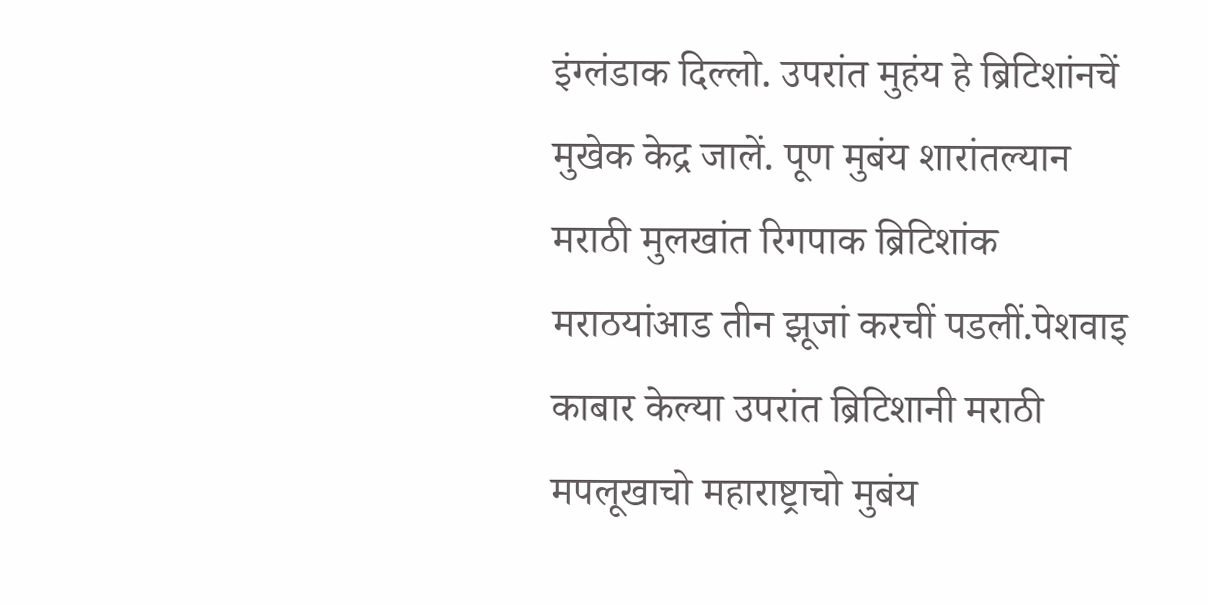इंग्लंडाक दिल्लो. उपरांत मुहंय हे ब्रिटिशांनचें मुखेक केद्र जालें. पूण मुबंय शारांतल्यान मराठी मुलखांत रिगपाक ब्रिटिशांक मराठयांआड तीन झूजां करचीं पडलीं.पेशवाइ काबार केल्या उपरांत ब्रिटिशानी मराठी मपलूखाचो महाराष्ट्राचो मुबंय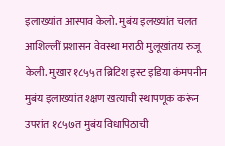इलाख्यांत आस्पाव केलो. मुबंय इलख्यांत चलत आशिल्लीं प्रशासन वेवस्था मराठी मुलूखांतय रुजू केली. मुखार १८५५त ब्रिटिश इस्ट इडिया कंमपनीन मुबंय इलाख्यांत श्क्षण खत्याची स्थापणूक करूंन उपरांत १८५७त मुबंय विधापिठाची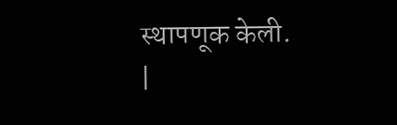स्थापणूक केली.
|